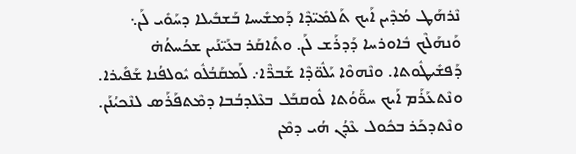ܢܶܪܗܰܛ ܡܳܕܶܝܢ ܐܰܝܟ ܬܰܠܡܺܝ̈ܕܶܐ ܕܰܡܫܺܝܚܐ ܒܰܫܒܺܝܠܐ ܕܚܰܘܺܝ ܠܰܢ܆ ܘܰܢܗܰܠܶܟ ܒܽܐܘܪܚܐ ܕܰܕܪܰܫ ܠܰܢ. ܘܬܺܐܩܰܪ ܒܥܰܝ̈ܢܰܝܢ ܫܟܳܚܬܳܗ̇ ܕܰܦܫܺܝܛܽܘܬܐ. ܘܢܶܗܘܶܐ ܝܰܠܽܘ̈ܕܶܐ ܫܰܒܪ̈ܶܐ܇ ܠܰܡܩܰܒܳܠܽܘ ܝܽܘܠܦܳܢܐ ܫܰܦܺܝܪܐ. ܘܢܶܬܥܰܪܰܡ ܐܰܝܟ ܚܘ̈ܰܘܳܬܐ ܠܽܘܩܒܰܠ ܒܥܶܠܕܒܳܒܐ ܕܡܶܬܦܰܪܰܣ ܠܢܶܟܝܳܢܰܢ. ܘܢܶܬܕܟܰܪ ܒܟܽܘܠ ܥܶܕܳܢ ܗܳܝ ܕܡܶܢ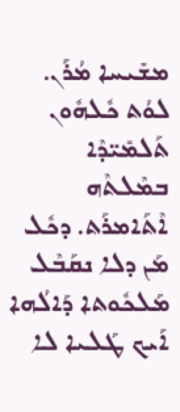ܡܫܺܝܚܐ ܡܳܪܰܢ. ܠܘܳܬ ܟܽܠܗܽܘܢ ܬܰܠܡܺܝ̈ܕܶܐ ܒܡܶܠܬܶܗ ܐܶܬܰܐܡܪܰܬ. ܕܟܽܠ ܡܰܢ ܕܠܐ ܢܩܰܒܶܠ ܡܰܠܟܽܘܬܐ ܕܰܐܠܳܗܐ ܐܰܝܟ ܛܰܠܝܐ ܠܐ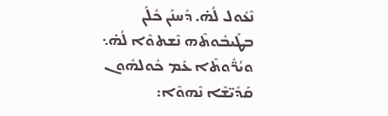ܢܶܥܽܘܠ ܠܳܗ̇. ܕܰܚܢܰܢ ܟܽܠܰܢ ܒܛܰܝܒܽܘܬܶܗ ܢܶܫܬܘܶܐ ܠܳܗ̇܆ ܘܝܳܪ̈ܽܘܬܶܐ ܥܰܡ ܟܽܘܠܗܽܘܢ ܩܰܕܺܝ̈ܫܶܐ ܢܶܗܘܶܐ: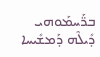ܒܪ̈ܰܚܡܰܘܗܝ ܕܺܝܠܶܗ ܕܰܡܫܺܝܚܐ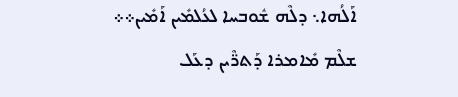ܐܰܠܳܗܐ܆ ܕܠܶܗ ܫܽܘܒܚܐ ܠܥܳܠܡܺܝܢ ܐܰܡܺܝܢ܀܀
ܫܠܶܡ ܡܺܐܡܪܐ ܕܰܬܪ̈ܶܝܢ ܕܥܰܠ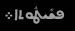ܦܫܺܝܛܽܘܬܐ܀